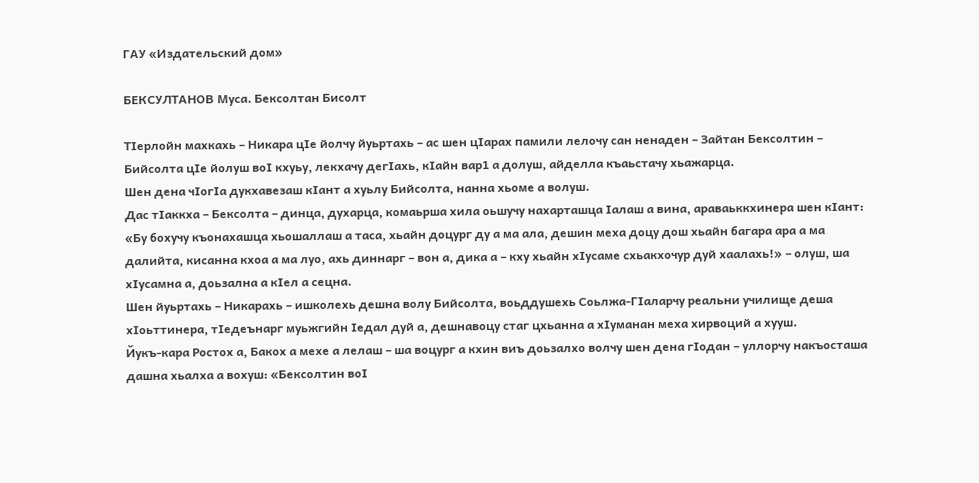ГАУ «Издательский дом»

БЕКСУЛТАНОВ Муса. Бексолтан Бисолт

ТIерлойн махкахь – Никара цIе йолчу йуьртахь – ас шен цIарах памили лелочу сан ненаден – Зайтан Бексолтин – Бийсолта цIе йолуш воI кхуьу, лекхачу дегIахь, кIайн вар1 а долуш, айделла къаьстачу хьажарца.
Шен дена чIогIа дукхавезаш кIант а хуьлу Бийсолта, нанна хьоме а волуш.
Дас тIаккха – Бексолта – динца, духарца, комаьрша хила оьшучу нахарташца Iалаш а вина, араваьккхинера шен кIант: «Бу бохучу къонахашца хьошаллаш а таса, хьайн доцург ду а ма ала, дешин меха доцу дош хьайн багара ара а ма далийта, кисанна кхоа а ма луо, ахь диннарг – вон а, дика а – кху хьайн хIусаме схьакхочур дуй хаалахь!» – олуш, ша хIусамна а, доьзална а кIел а сецна.
Шен йуьртахь – Никарахь – ишколехь дешна волу Бийсолта, воьддушехь Соьлжа-ГIаларчу реальни училище деша хIоьттинера, тIедеънарг муьжгийн Iедал дуй а, дешнавоцу стаг цхьанна а хIуманан меха хирвоций а хууш.
Йукъ-кара Ростох а, Бакох а мехе а лелаш – ша воцург а кхин виъ доьзалхо волчу шен дена гIодан – уллорчу накъосташа дашна хьалха а вохуш: «Бексолтин воI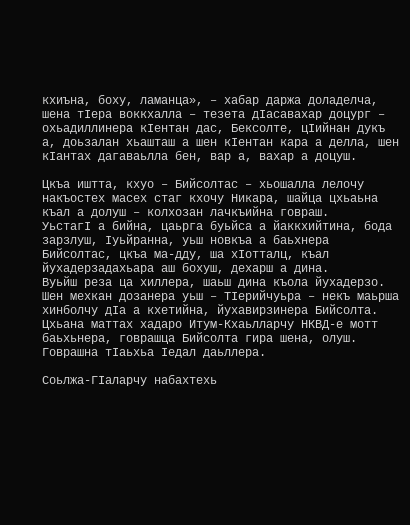кхиъна, боху, ламанца», – хабар даржа доладелча, шена тIера воккхалла – тезета дIасавахар доцург – охьадиллинера кIентан дас, Бексолте, цIийнан дукъ а, доьзалан хьашташ а шен кIентан кара а делла, шен кIантах дагаваьлла бен, вар а, вахар а доцуш.

Цкъа иштта, кхуо – Бийсолтас – хьошалла лелочу накъостех масех стаг кхочу Никара, шайца цхьаьна къал а долуш – колхозан лачкъийна говраш.
УьстагI а бийна, цаьрга буьйса а йаккхийтина, бода зарзлуш, Iуьйранна, уьш новкъа а баьхнера Бийсолтас, цкъа ма-дду, ша хIотталц, къал йухадерзадахьара аш бохуш, дехарш а дина.
Вуьйш реза ца хиллера, шаьш дина къола йухадерзо.
Шен мехкан дозанера уьш – ТIерийчуьра – некъ маьрша хинболчу дIа а кхетийна, йухавирзинера Бийсолта.
Цхьана маттах хадаро Итум-Кхаьлларчу НКВД-е мотт баьхьнера, говрашца Бийсолта гира шена, олуш.
Говрашна тIаьхьа Iедал даьллера.

Соьлжа-ГIаларчу набахтехь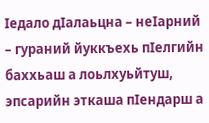Iедало дIалаьцна – неIарний – гураний йуккъехь пIелгийн баххьаш а лоьлхуьйтуш, эпсарийн эткаша пIендарш а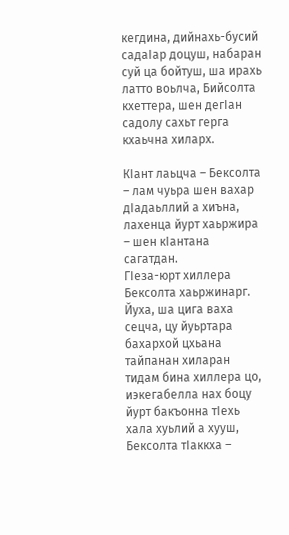кегдина, дийнахь-бусий садаIар доцуш, набаран суй ца бойтуш, ша ирахь латто воьлча, Бийсолта кхеттера, шен дегIан садолу сахьт герга кхаьчна хиларх.

КIант лаьцча – Бексолта – лам чуьра шен вахар дIадаьллий а хиъна, лахенца йурт хаьржира – шен кIантана сагатдан.
ГIеза-юрт хиллера Бексолта хаьржинарг. Йуха, ша цига ваха сецча, цу йуьртара бахархой цхьана тайпанан хиларан тидам бина хиллера цо, иэкегабелла нах боцу йурт бакъонна тIехь хала хуьлий а хууш, Бексолта тIаккха –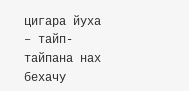цигара йуха – тайп-тайпана нах бехачу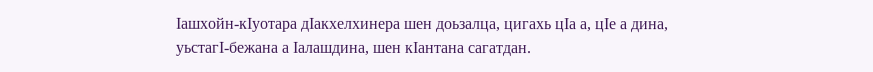Iашхойн-кIуотара дIакхелхинера шен доьзалца, цигахь цIа а, цIе а дина, уьстагI-бежана а Iалашдина, шен кIантана сагатдан.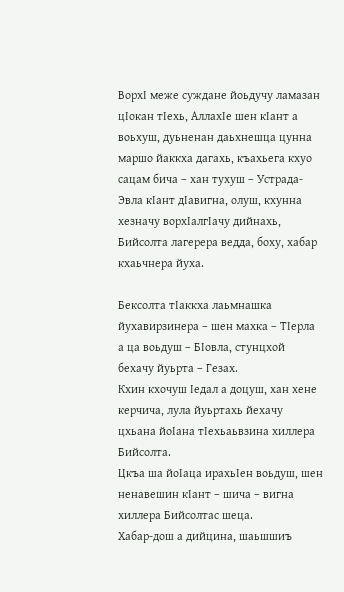ВорхI меже суждане йоьдучу ламазан цIокан тIехь, АллахIе шен кIант а воьхуш, дуьненан даьхнешца цунна маршо йаккха дагахь, къахьега кхуо сацам бича – хан тухуш – Устрада-Эвла кIант дIавигна, олуш, кхунна хезначу ворхIалгIачу дийнахь, Бийсолта лагерера ведда, боху, хабар кхаьчнера йуха.

Бексолта тIаккха лаьмнашка йухавирзинера – шен махка – ТIерла а ца воьдуш – БIовла, стунцхой бехачу йуьрта – Гезах.
Кхин кхочуш Iедал а доцуш, хан хене керчича, лула йуьртахь йехачу цхьана йоIана тIехьаьвзина хиллера Бийсолта.
Цкъа ша йоIаца ирахьIен воьдуш, шен ненавешин кIант – шича – вигна хиллера Бийсолтас шеца.
Хабар-дош а дийцина, шаьшшиъ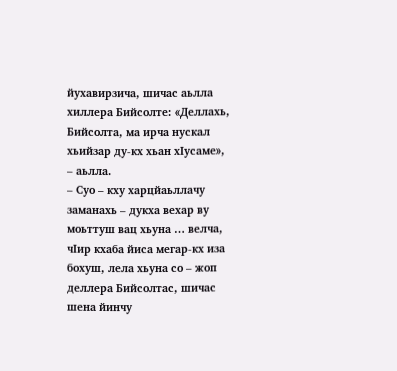йухавирзича, шичас аьлла хиллера Бийсолте: «Деллахь, Бийсолта, ма ирча нускал хьийзар ду-кх хьан хIусаме», – аьлла.
– Суо – кху харцйаьллачу заманахь – дукха вехар ву моьттуш вац хьуна … велча, чIир кхаба йиса мегар-кх иза бохуш, лела хьуна со – жоп деллера Бийсолтас, шичас шена йинчу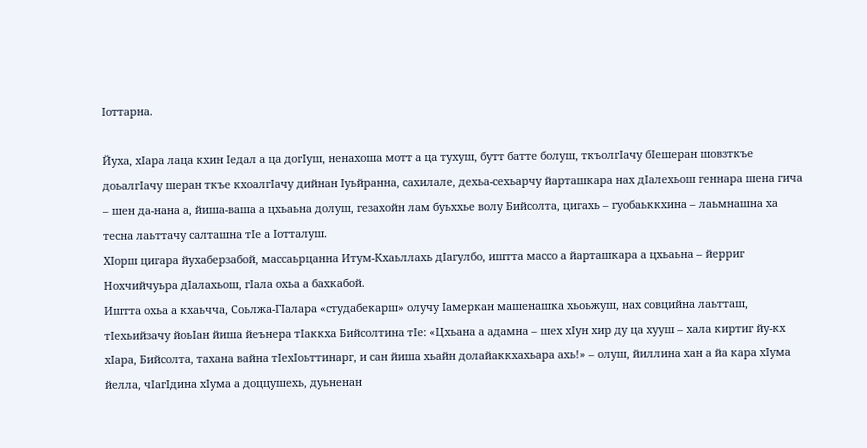Iоттарна.

Йуха, хIара лаца кхин Iедал а ца догIуш, ненахоша мотт а ца тухуш, бутт батте болуш, ткъолгIачу бIешеран шовзткъе доьалгIачу шеран ткъе кхоалгIачу дийнан Iуьйранна, сахилале, дехьа-сехьарчу йарташкара нах дIалехьош геннара шена гича – шен да-нана а, йиша-ваша а цхьаьна долуш, гезахойн лам буьххье волу Бийсолта, цигахь – гуобаьккхина – лаьмнашна ха тесна лаьттачу салташна тIе а Iотталуш.
ХIорш цигара йухаберзабой, массаьрцанна Итум-Кхаьллахь дIагулбо, иштта массо а йарташкара а цхьаьна – йерриг Нохчийчуьра дIалахьош, гIала охьа а бахкабой.
Иштта охьа а кхаьчча, Соьлжа-ГIалара «студабекарш» олучу Iамеркан машенашка хьоьжуш, нах совцийна лаьтташ, тIехьийзачу йоьIан йиша йеънера тIаккха Бийсолтина тIе: «Цхьана а адамна – шех хIун хир ду ца хууш – хала киртиг йу-кх хIара, Бийсолта, тахана вайна тIехIоьттинарг, и сан йиша хьайн долайаккхахьара ахь!» – олуш, йиллина хан а йа кара хIума йелла, чIагIдина хIума а доццушехь, дуьненан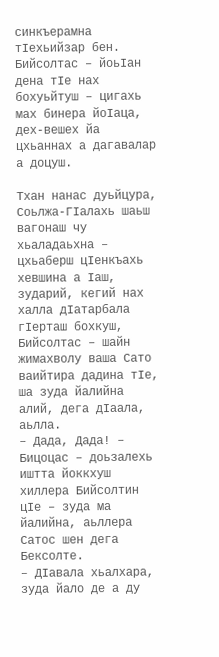синкъерамна тIехьийзар бен.
Бийсолтас – йоьIан дена тIе нах бохуьйтуш – цигахь мах бинера йоIаца, дех-вешех йа цхьаннах а дагавалар а доцуш.

Тхан нанас дуьйцура, Соьлжа-ГIалахь шаьш вагонаш чу хьаладаьхна – цхьаберш цIенкъахь хевшина а Iаш, зударий, кегий нах халла дIатарбала гIерташ бохкуш, Бийсолтас – шайн жимахволу ваша Сато ваийтира дадина тIе, ша зуда йалийна алий, дега дIаала, аьлла.
– Дада, Дада! – Бицоцас – доьзалехь иштта йоккхуш хиллера Бийсолтин цIе – зуда ма йалийна, аьллера Сатос шен дега Бексолте.
– ДIавала хьалхара, зуда йало де а ду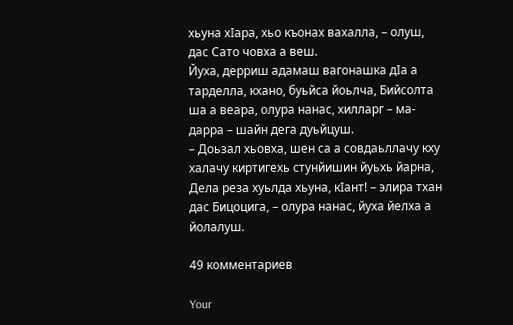хьуна хIара, хьо къонах вахалла, – олуш, дас Сато човха а веш.
Йуха, дерриш адамаш вагонашка дIа а тарделла, кхано, буьйса йоьлча, Бийсолта ша а веара, олура нанас, хилларг – ма-дарра – шайн дега дуьйцуш.
– Доьзал хьовха, шен са а совдаьллачу кху халачу киртигехь стунйишин йуьхь йарна, Дела реза хуьлда хьуна, кIант! – элира тхан дас Бицоцига, – олура нанас, йуха йелха а йолалуш.

49 комментариев

Your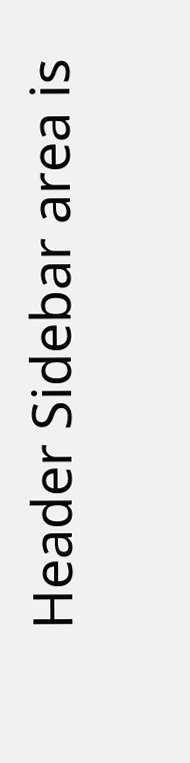Header Sidebar area is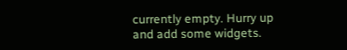currently empty. Hurry up and add some widgets.